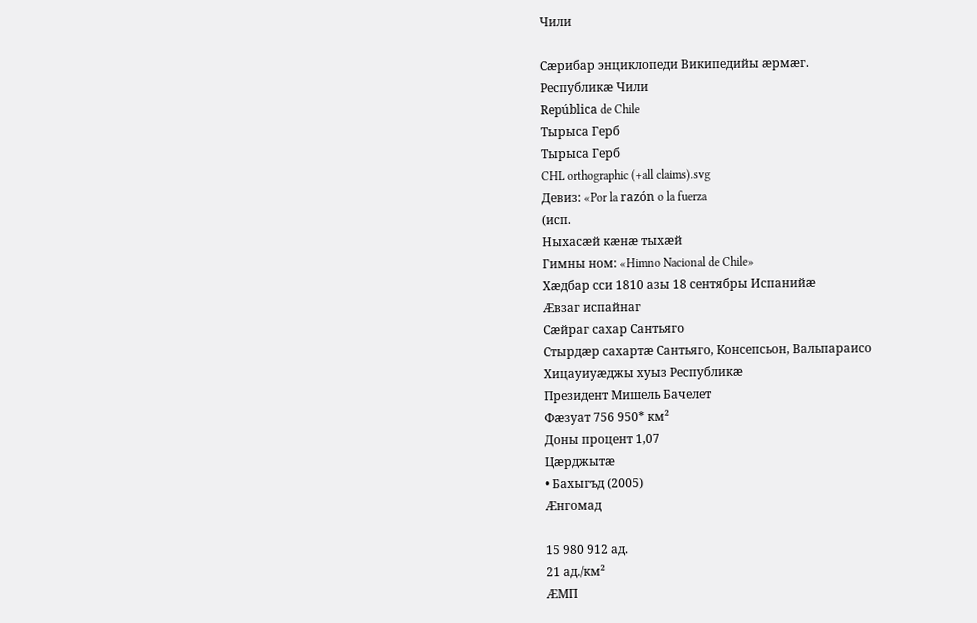Чили

Сæрибар энциклопеди Википедийы æрмæг.
Республикæ Чили
República de Chile
Тырыса Герб
Тырыса Герб
CHL orthographic (+all claims).svg
Девиз: «Por la razón o la fuerza
(исп.
Ныхасæй кæнæ тыхæй
Гимны ном: «Himno Nacional de Chile»
Хæдбар сси 1810 азы 18 сентябры Испанийæ
Æвзаг испайнаг
Сæйраг сахар Сантьяго
Стырдæр сахартæ Сантьяго, Консепсьон, Вальпараисо
Хицауиуæджы хуыз Республикæ
Президент Мишель Бачелет
Фæзуат 756 950* км²
Доны процент 1,07
Цæрджытæ
• Бахыгъд (2005)
Æнгомад

15 980 912 ад.
21 ад./км²
ÆМП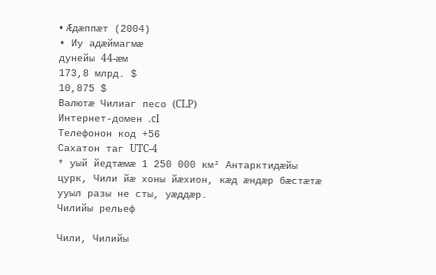• Æдæппæт (2004)
• Иу адæймагмæ
дунейы 44-æм
173,8 млрд. $
10,875 $
Валютæ Чилиаг песо (CLP)
Интернет-домен .cl
Телефонон код +56
Сахатон таг UTC-4
* уый йедтæмæ 1 250 000 км² Антарктидæйы цурк, Чили йæ хоны йæхион, кæд æндæр бæстæтæ ууыл разы не сты, уæддæр.
Чилийы рельеф

Чили, Чилийы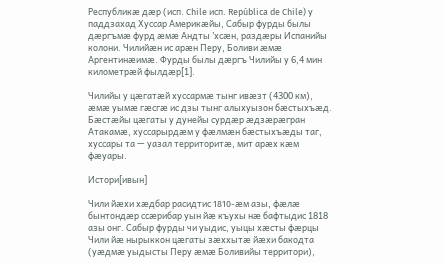Республикæ дæр (исп. Chile исп. República de Chile) у паддзахад Хуссар Америкæйы, Сабыр фурды былы дæргъмæ фурд æмæ Андты ’хсæн, раздæры Испанийы колони. Чилийæн ис арæн Перу, Боливи æмæ Аргентинæимæ. Фурды былы дæргъ Чилийы у 6,4 мин километрæй фылдæр[1].

Чилийы у цæгатæй хуссармæ тынг ивæзт (4300 км), æмæ уымæ гæсгæ ис дзы тынг алыхуызон бæстыхъæд. Бæстæйы цæгаты у дунейы сурдæр æдзæрæгран Атакамæ, хуссарырдæм у фæлмæн бæстыхъæды таг, хуссары та — уазал территоритæ, мит арæх кæм фæуары.

Истори[ивын]

Чили йæхи хæдбар расидтис 1810-æм азы, фæлæ бынтондæр ссæрибар уын йæ къухы нæ бафтыдис 1818 азы онг. Сабыр фурды чи уыдис, уыцы хæсты фæрцы Чили йæ нырыккон цæгаты зæххытæ йæхи бакодта (уæдмæ уыдысты Перу æмæ Боливийы территори),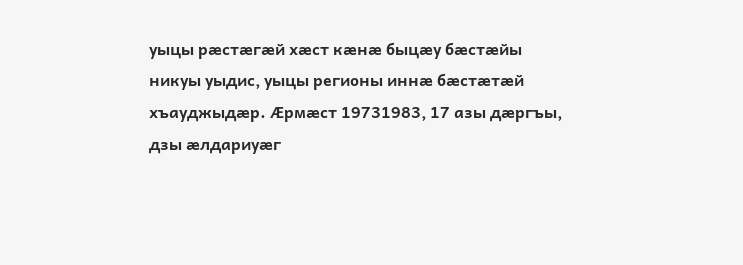уыцы рæстæгæй хæст кæнæ быцæу бæстæйы никуы уыдис, уыцы регионы иннæ бæстæтæй хъауджыдæр. Æрмæст 19731983, 17 азы дæргъы, дзы æлдариуæг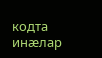кодта инæлар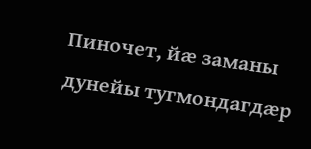Пиночет, йæ заманы дунейы тугмондагдæр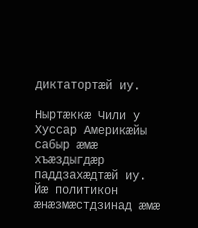диктатортæй иу.

Ныртæккæ Чили у Хуссар Америкæйы сабыр æмæ хъæздыгдæр паддзахæдтæй иу. Йæ политикон æнæзмæстдзинад æмæ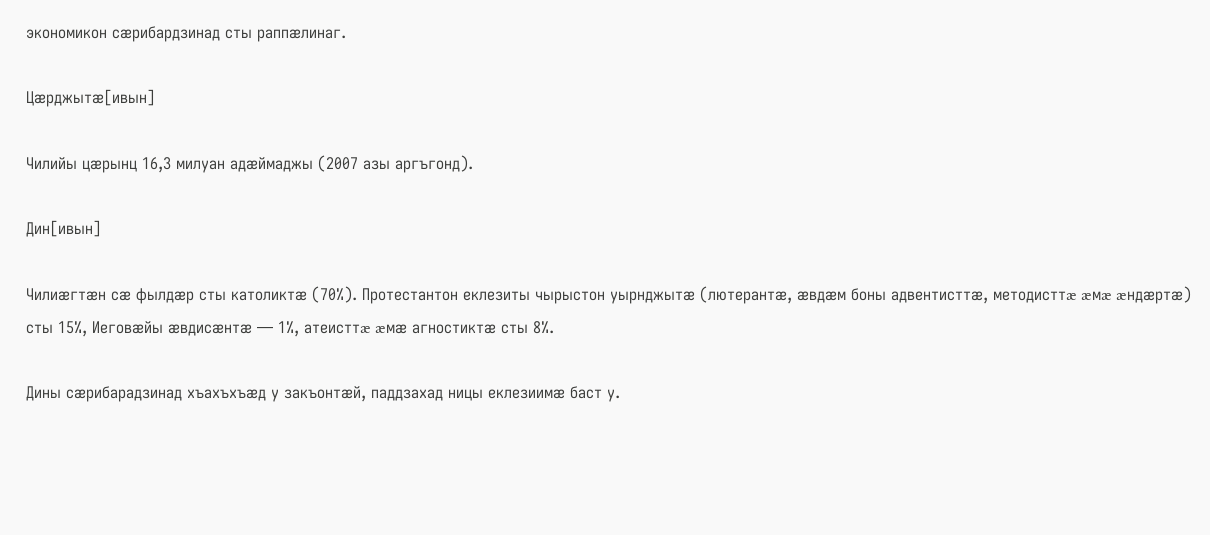экономикон сæрибардзинад сты раппæлинаг.

Цæрджытæ[ивын]

Чилийы цæрынц 16,3 милуан адæймаджы (2007 азы аргъгонд).

Дин[ивын]

Чилиæгтæн сæ фылдæр сты католиктæ (70%). Протестантон еклезиты чырыстон уырнджытæ (лютерантæ, æвдæм боны адвентисттæ, методисттæ æмæ æндæртæ) сты 15%, Иеговæйы æвдисæнтæ — 1%, атеисттæ æмæ агностиктæ сты 8%.

Дины сæрибарадзинад хъахъхъæд у закъонтæй, паддзахад ницы еклезиимæ баст у.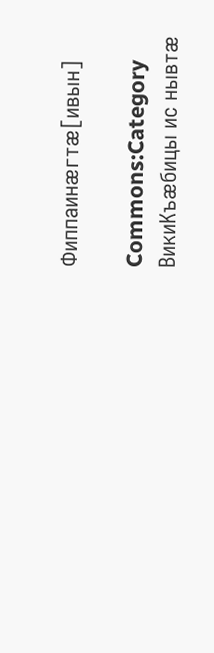Фиппаинæгтæ[ивын]

Commons:Category
ВикиКъæбицы ис нывтæ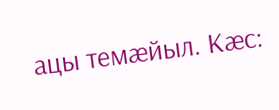ацы темæйыл. Кæс: